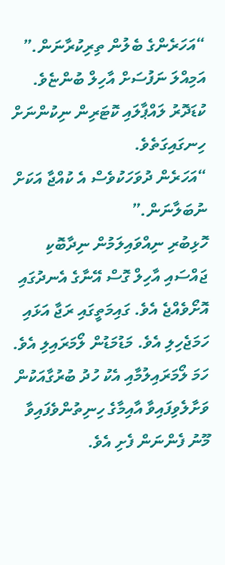“އަހަރެންގެ ބެލުން ތިރިކުރާނަން.” އަމިއްލަ ނަފުސަށް އާހިލް ބުންޏެވެ. ކުޑަދޮރު ލައްޕާލައި ކޮޓަރިން ނިކުންނަށް ހިނގައިގަތެވެ.
“އަހަރެން ދުވަހަކުވެސް އެ ކުއްޖާ އަކަށް ނުބަލާނަން.”
ހޮޅިބުރި ނިއްވައިލަމުން ނިދާބޮކި ޖައްސައި އާހިލް ގޮސް އޭނާގެ އެނދުގައި އޮށޯވެއްޖެ އެވެ. ގައިމަތީގައި ރަޖާ އަޅައި ހަމަޖެހިލި އެވެ. މަޑުމަޑުން ލޯމަރައިލި އެވެ. ހަމަ ލޯމަރައިލުމާއި އެކު ހުދު ބުރުގާއަކުން ވަށާލެވިފައިވާ އާއިމާގެ ހިނިތުންވެފައިވާ މޫނު ފެންނަން ފެށި އެވެ.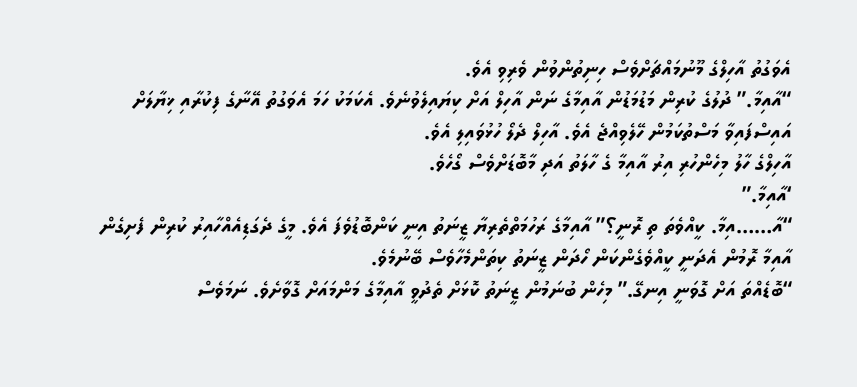އެވަގުތު އާހިލްގެ މޫނުމައްޗަށްވެސް ހިނިތުންވުން ވެރިވި އެވެ.
“އާއިމާ.” ދުލުގެ ކުރިން މަޑުމަޑުން އާއިމާގެ ނަން އާހިލް އަށް ކިޔައިލެވުނެވެ. އެކަމަކު ހަމަ އެވަގުތު އޭނާގެ ފިކުރާއި ޚިޔާލަށް އައިސްފައިވާ މަސްތުކަމުން ހޭލެވިއްޖެ އެވެ. އާހިލް ދެލޯ ހުޅުވައިލި އެވެ.
އާހިލްގެ ހާލު މިހެންހުރި އިރު އާއިމާ ގެ ހާލަތު އަދި މާބޮޑަށްވެސް ގޯހެވެ.
‘އާއިމާ.”
“އާ……އިމާ. ކީއްވެތަ ތި ރޮނީ؟” އާއިމާގެ ރަހުމަތްތެރިޔާ ޒީނަތު އިނީ ކަންބޮޑުވެފަ އެވެ. މީގެ ދެގަޑިއެއްހާއިރު ކުރިން ފެށިގެން އާއިމާ ރޮމުން އެދަނީ ކީއްވެގެންކަން ހޯދަން ޒީނަތު ކިތަންމެހާވެސް ބޭނުމެވެ.
“ބޮޑެއްތަ އަށް ގޮވަނީ އިނގޭ.” މިހެން ބުނަމުން ޒީނަތު ކޮޅަށް ތެދުވީ އާއިމާގެ މަންމައަށް ގޮވާށެވެ. ނަމަވެސް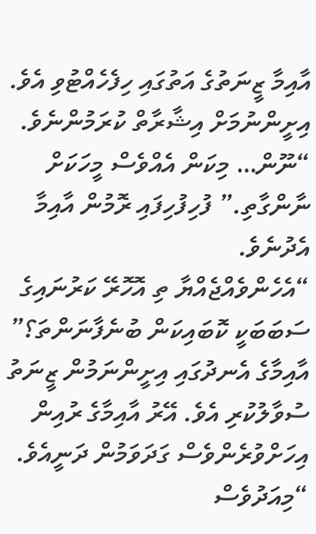އާއިމާ ޒީނަތުގެ އަތުގައި ހިފެހެއްޓުވި އެވެ. އިށީންނުމަށް އިޝާރާތް ކުރަމުންނެވެ.
“ނޫން… މިކަން އެއްވެސް މީހަކަށް ނާންގާތި.” ފުހިފުހިފައި ރޮމުން އާއިމާ އެދުނެވެ.
“އެހެންވެއްޖެއްޔާ ތި އޮހޮރޭ ކަރުނައިގެ ސަބަބަކީ ކޮބައިކަން ބުނެފާނަންތަ؟” އާއިމާގެ އެނދުގައި އިށީންނަމުން ޒީނަތު ސުވާލުކުރި އެވެ. އޭރު އާއިމާގެ ރުއިން އިހަށްވުރެންވެސް ގަދަވަމުން ދަނީއެވެ.
“މިއަދުވެސް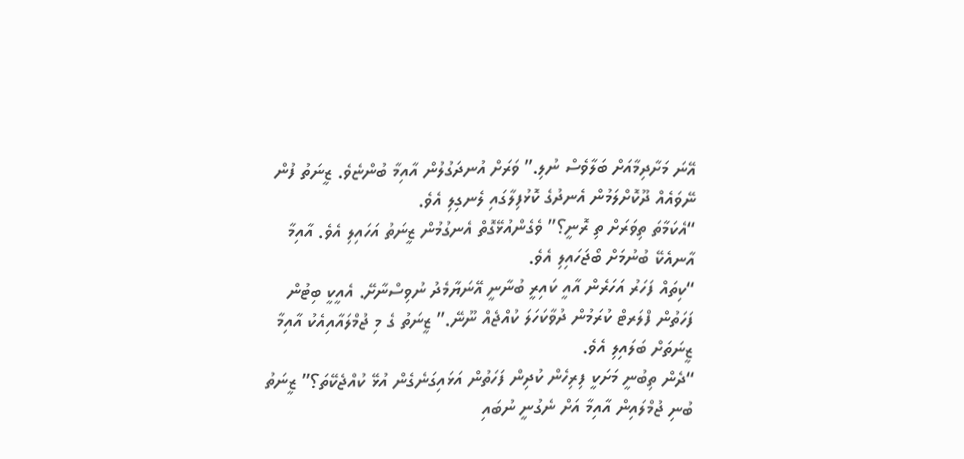އޭނަ މަށާދިމާއަށް ބަލާވެސް ނުލި.” ވަރަށް އުނދަގުލުން އާއިމާ ބުންޏެވެ. ޒީނަތު ފުން ނޭވައެއް ދޫކޮށްލަމުން އެނދުގެ ކޮޅުފިލާގައި ލެނގިލި އެވެ.
“އެކަމާތަ ތިވަރަށް ތި ރޮނީ؟” ވެގެންއުޅޭގޮތް އެނގުމުން ޒީނަތު އަހައިލި އެވެ. އާއިމާ އާނއެކޭ ބުނުމަށް ބޯޖަހައިލި އެވެ.
“ކިތައް ފަހަރު އަހަރެން އާއީ ކައިރީ ބުނާނީ އޭނަޔާމެދު ނުވިސްނާށޭ. އެއީކީ ބިޓުން ފަހަތުން ފްލަރޓް ކުރަމުން ދުވާކަހަލަ ކުއްޖެއް ނޫނޭ.” ޒީނަތު ގެ މި ޖުމްލައާއިއެކު އާއިމާ ޒީނަތަށް ބަލައިލި އެވެ.
“ދެން ތިބުނީ މަށަކީ ފިރިހެން ކުދިން ފަހަތުން އަޅައިގަނެގެން އުޅޭ ކުއްޖެކޭތަ؟” ޒީނަތު ބުނި ޖުމްލައިން އާއިމާ އަށް ނެގުނީ ނުބައި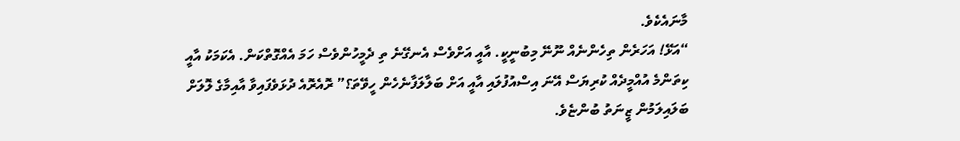މާނައެކެވެ.
“އަޅޭ! އަހަރެން ތިހެންނެއް ނޫނޭ މިބުނީކީ. އާއީ އަށްވެސް އެނގޭނެ ތި ދެމީހުންވެސް ހަމަ އެއްގޮތްކަން. އެކަމަކު އާއީ ކިތަންމެ އުއްމީދެއް ކުރިޔަސް އޭނަ އިސްއުފުލައި އާއީ އަށް ބަލާލަފާނެހެން ހީވޭތަ؟” ރޮއެރޮއެ ދުޅަވެފައިވާ އާއިމާގެ ލޮލަށް ބަލައިލަމުން ޒީނަތު ބުންޏެވެ.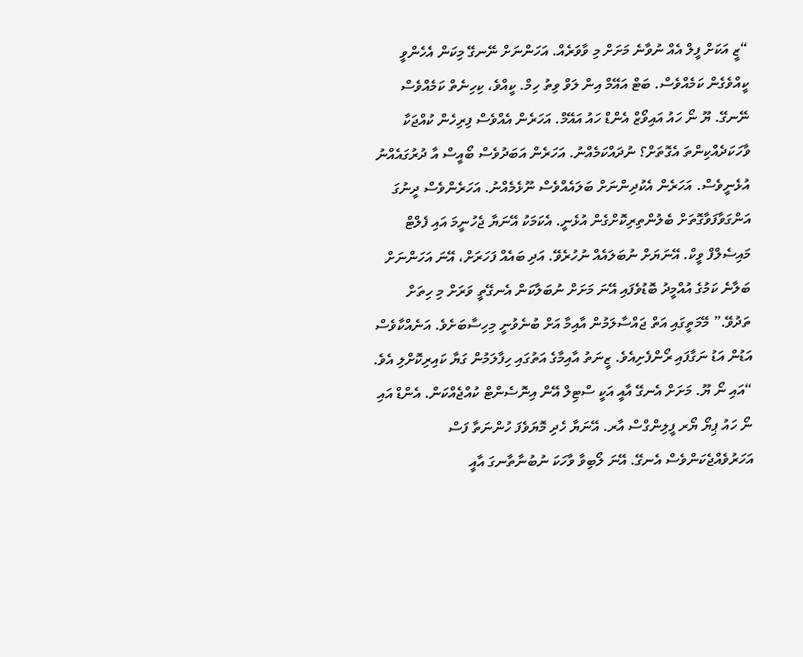“ޒީ އަކަށް ފީލް އެއް ނުވާނެ މަށަށް މި ވާވަރެއް. އަހަންނަށް ނޭނގޭ މިކަން އެހެންވީ ކީއްވެގެން ކަމެއްވެސް. ބަޓް އައޭމް އިން ލަވް ވިތު ހިމް. ކީއްވެ، ކިހިނެތް ކަމެއްވެސް ނޭނގޭ. ޔޫ ނޯ ހައު އައިވޯޒް އެންޑް ހައު އައޭމް. އަހަރެން އެއްވެސް ފިރިހެން ކުއްޖަކާ ވާހަކަދެއްކިންތަ އެގޮތަށް؟ ނުދައްކަމެއްނު. އަހަރެން އަބަދުވެސް ބޯއީސް އާ ދުރުގައެއްނު އުޅެނީވެސް. އަހަރެން އެކުދިންނަށް ބަލައެއްވެސް ނޫޅެމެއްނު. އަހަރެންވެސް ދީނުގަ އަންގަވާފަވާގޮތަށް ބެލުންތިރިކޮށްގެން އުޅެނީ. އެކަމަކު އޭނަޔާ ޖެހުނީމަ އައި ފެލްޓް މައިސެލްފް ވީކް. އޭނަޔަށް ނުބަލައެއް ނުހުރެވޭ. އަދި ބައެއް ފަހަރަށް، އޭނަ އަހަންނަށް ބަލާނެ ކަމުގެ އުއްމީދު ބޮޑުވެފައި އޭނަ މަށަށް ނުބަލާކަން އެނގޭތީ ވަރަށް މި ހިތަށް ތަދުވޭ.” މޭމަތީގައި އަތް ޖައްސާލަމުން އާއިމާ އަށް ބުނެވުނީ މިހިސާބަށެވެ. އަނެއްކާވެސް އަޑުން އަޑު ނަގާފައި ރޯންފެށިއެވެ. ޒީނަތު އާއިމާގެ އަތުގައި ހިފާލަމުން ގަޔާ ކައިރިކޮށްލި އެވެ.
“އައި ނޯ ޔޫ. މަށަށް އެނގޭ އާއީ އަކީ ސްޓިލް އޭން އިނޮސެންޓް ކުއްޖެއްކަން. އެންޑް އައި ނޯ ހައު ޕިޔޯ ޔޯރ ފީލިންގްސް އާރ. އޭނަޔާ ހެދި މޮޔަވެފަ ހުންނަތާ ފަސް އަހަރުވެއްޖެކަންވެސް އެނގޭ. އޭނަ ލޯބިވާ ވާހަކަ ނުބުނާތާނގަ އާއީ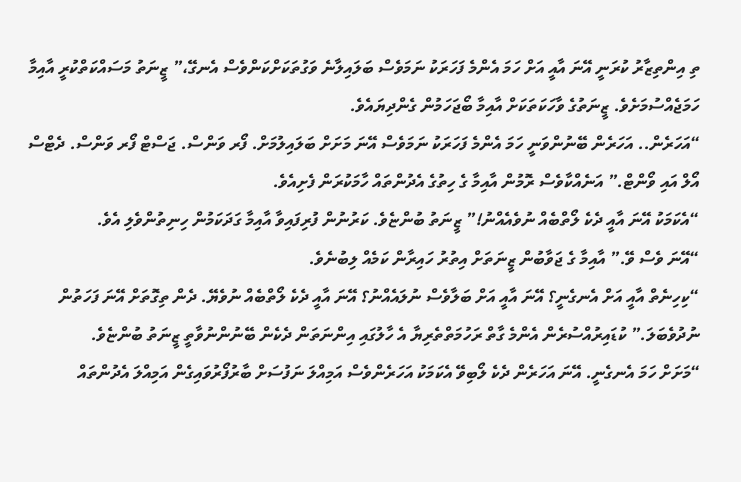ތި އިންތިޒާރު ކުރަނީ އޭނަ އާއީ އަށް ހަމަ އެންމެ ފަހަރަކު ނަމަވެސް ބަލައިލާނެ ވަގުތަކަށްކަންވެސް އެނގޭ،” ޒީނަތު މަސައްކަތްކުރީ އާއިމާ ހަމަޖެއްސުމަށެވެ. ޒީނަތުގެ ވާހަކަތަކަށް އާއިމާ ބޯޖަހަމުން ގެންދިޔައެވެ.
“އަހަރެން.. އަހަރެން ބޭނުންވަނީ ހަމަ އެންމެ ފަހަރަކު ނަމަވެސް އޭނަ މަށަށް ބަލައިލުމަށް. ފޯރ ވަންސް. ޖަސްޓް ފޯރ ވަންސް. ދެޓްސް އޯލް އައި ވޯންޓް.” އަނެއްކާވެސް ރޮމުން އާއިމާ ގެ ހިތުގެ އެދުންތައް ހާމަކުރަން ފެށިއެވެ.
“އެކަމަކު އޭނަ އާއީ ދެކެ ލޯތްބެއް ނުވެއެއްނު!” ޒީނަތު ބުންޏެވެ. ކަރުނުން ފުރިފައިވާ އާއިމާ ގަދަކަމުން ހިނިތުންވެލި އެވެ.
“އޭނަ ވެސް ވޭ.” އާއިމާ ގެ ޖަވާބުން ޒީނަތަށް އިތުރު ހައިރާން ކަމެއް ލިބުނެވެ.
“ކިހިނެތް އާއީ އަށް އެނގެނީ؟ އޭނަ އާއީ އަށް ބަލާވެސް ނުލައެއްނު؟ އޭނަ އާއީ ދެކެ ލޯތްބެއް ނުވެޔޭ. ދެން ތިގޮތަށް އޭނަ ފަހަތުން ނުދުވެބަލަ.” ކުޑައިރުއްސުރެން އެންމެ ގާތް ރަހުމަތްތެރިޔާ އެ ހާލުގައި އިންނަތަން ދެކެން ބޭނުންނުވާތީ ޒީނަތު ބުންޏެވެ.
“މަށަށް ހަމަ އެނގެނީ. އޭނަ އަހަރެން ދެކެ ލޯބިވޭ އެކަމަކު އަހަރެންވެސް އަމިއްލަ ނަފުސަށް ބާރުފޯރުވައިގެން އަމިއްލަ އެދުންތައް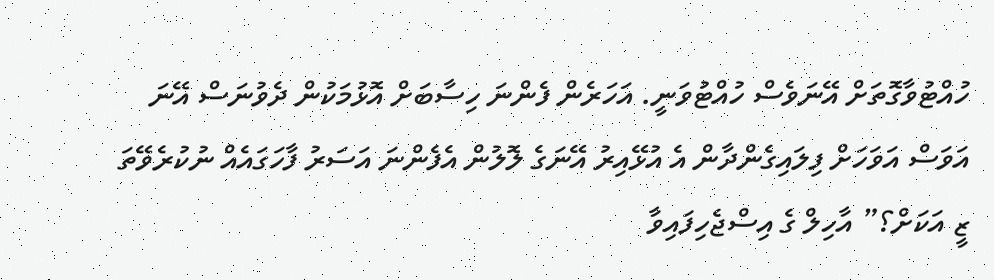ހުއްޓުވާގޮތަށް އޭނަވެސް ހުއްޓުވަނީ. އަހަރެން ފެންނަ ހިސާބަށް އޮޅުމަކުން ދެވުނަސް އޭނަ އަވަސް އަވަހަށް ފިލައިގެންދާން އެ އުޅޭއިރު އޭނަގެ ލޮލުން އެފެންނަ އަސަރު ފާހަގައެއް ނުކުރެވޭތަ ޒީ އަކަށް؟” އާހިލް ގެ އިސްޖެހިފައިވާ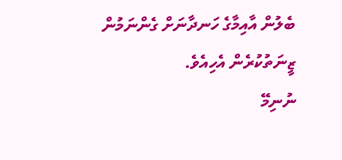ބެލުން އާއިމާގެ ހަނދާނަށް ގެންނަމުން ޒީނަތުކުރެން އެހިއެވެ.
ނުނިމޭ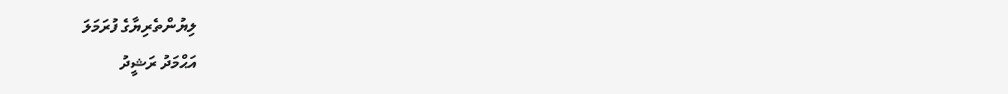ލިޔުންތެރިޔާގެ ފުރަމަލަ
އަޙްމަދު ރަޝީދު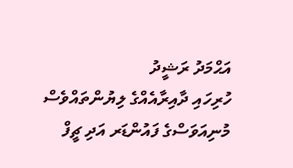އަޙްމަދު ރަޝީދު
ހުރިހައި ދާއިރާއެއްގެ ލިޔުންތައްވެސް މުނިއަވަސްގެ ފައުންޑަރ އަދި ޗީފް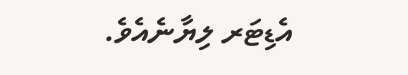އެޑިޓަރ ލިޔާނެއެވެ.